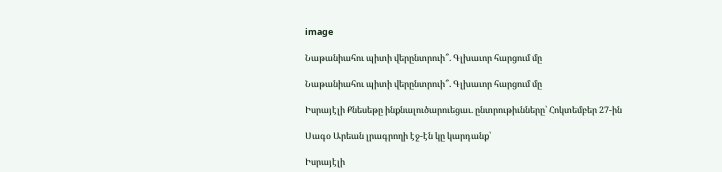image

Նաթանիահու պիտի վերընտրուի՞. Գլխաւոր հարցում մը

Նաթանիահու պիտի վերընտրուի՞. Գլխաւոր հարցում մը

Իսրայէլի Քնեսեթը ինքնալուծարուեցաւ. ընտրութիւնները՝ Հոկտեմբեր 27-ին

Սագօ Արեան լրագրողի էջ-էն կը կարդանք՝

Իսրայէլի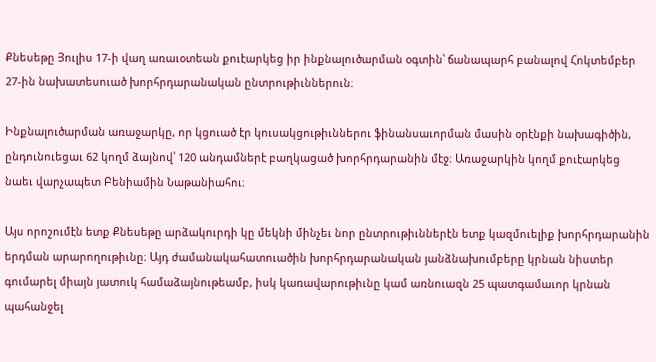Քնեսեթը Յուլիս 17-ի վաղ առաւօտեան քուէարկեց իր ինքնալուծարման օգտին՝ ճանապարհ բանալով Հոկտեմբեր 27-ին նախատեսուած խորհրդարանական ընտրութիւններուն։

Ինքնալուծարման առաջարկը, որ կցուած էր կուսակցութիւններու ֆինանսաւորման մասին օրէնքի նախագիծին, ընդունուեցաւ 62 կողմ ձայնով՝ 120 անդամներէ բաղկացած խորհրդարանին մէջ։ Առաջարկին կողմ քուէարկեց նաեւ վարչապետ Բենիամին Նաթանիահու։

Այս որոշումէն ետք Քնեսեթը արձակուրդի կը մեկնի մինչեւ նոր ընտրութիւններէն ետք կազմուելիք խորհրդարանին երդման արարողութիւնը։ Այդ ժամանակահատուածին խորհրդարանական յանձնախումբերը կրնան նիստեր գումարել միայն յատուկ համաձայնութեամբ, իսկ կառավարութիւնը կամ առնուազն 25 պատգամաւոր կրնան պահանջել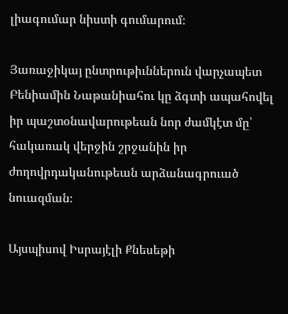լիագումար նիստի գումարում։

Յառաջիկայ ընտրութիւններուն վարչապետ Բենիամին Նաթանիահու կը ձգտի ապահովել իր պաշտօնավարութեան նոր ժամկէտ մը՝ հակառակ վերջին շրջանին իր ժողովրդականութեան արձանագրուած նուազման։

Այսպիսով Իսրայէլի Քնեսեթի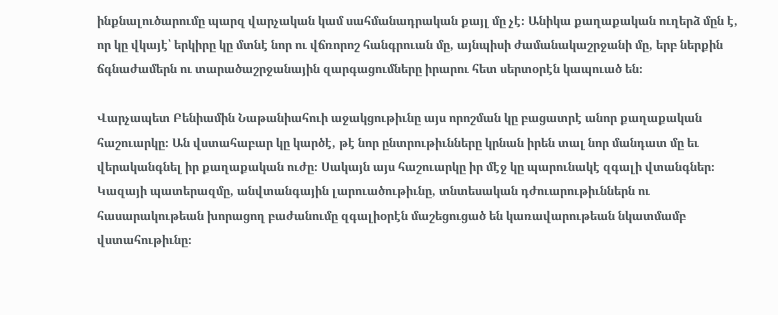ինքնալուծարումը պարզ վարչական կամ սահմանադրական քայլ մը չէ։ Անիկա քաղաքական ուղերձ մըն է, որ կը վկայէ՝ երկիրը կը մտնէ նոր ու վճռորոշ հանգրուան մը, այնպիսի ժամանակաշրջանի մը, երբ ներքին ճգնաժամերն ու տարածաշրջանային զարգացումները իրարու հետ սերտօրէն կապուած են։

Վարչապետ Բենիամին Նաթանիահուի աջակցութիւնը այս որոշման կը բացատրէ անոր քաղաքական հաշուարկը։ Ան վստահաբար կը կարծէ, թէ նոր ընտրութիւնները կրնան իրեն տալ նոր մանդատ մը եւ վերականգնել իր քաղաքական ուժը։ Սակայն այս հաշուարկը իր մէջ կը պարունակէ զգալի վտանգներ։ Կազայի պատերազմը, անվտանգային լարուածութիւնը, տնտեսական դժուարութիւններն ու հասարակութեան խորացող բաժանումը զգալիօրէն մաշեցուցած են կառավարութեան նկատմամբ վստահութիւնը։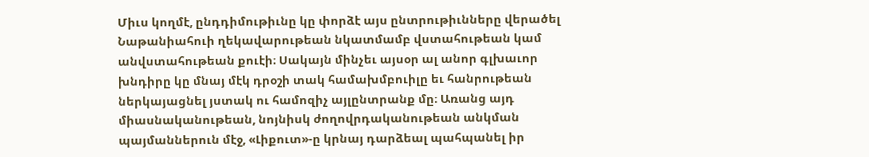Միւս կողմէ, ընդդիմութիւնը կը փորձէ այս ընտրութիւնները վերածել Նաթանիահուի ղեկավարութեան նկատմամբ վստահութեան կամ անվստահութեան քուէի։ Սակայն մինչեւ այսօր ալ անոր գլխաւոր խնդիրը կը մնայ մէկ դրօշի տակ համախմբուիլը եւ հանրութեան ներկայացնել յստակ ու համոզիչ այլընտրանք մը։ Առանց այդ միասնականութեան, նոյնիսկ ժողովրդականութեան անկման պայմաններուն մէջ, «Լիքուտ»-ը կրնայ դարձեալ պահպանել իր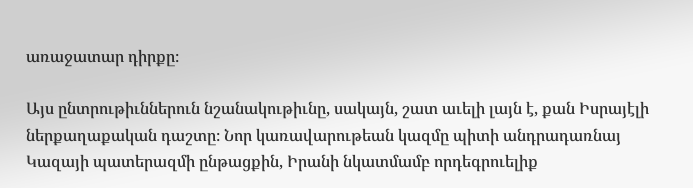առաջատար դիրքը։

Այս ընտրութիւններուն նշանակութիւնը, սակայն, շատ աւելի լայն է, քան Իսրայէլի ներքաղաքական դաշտը։ Նոր կառավարութեան կազմը պիտի անդրադառնայ Կազայի պատերազմի ընթացքին, Իրանի նկատմամբ որդեգրուելիք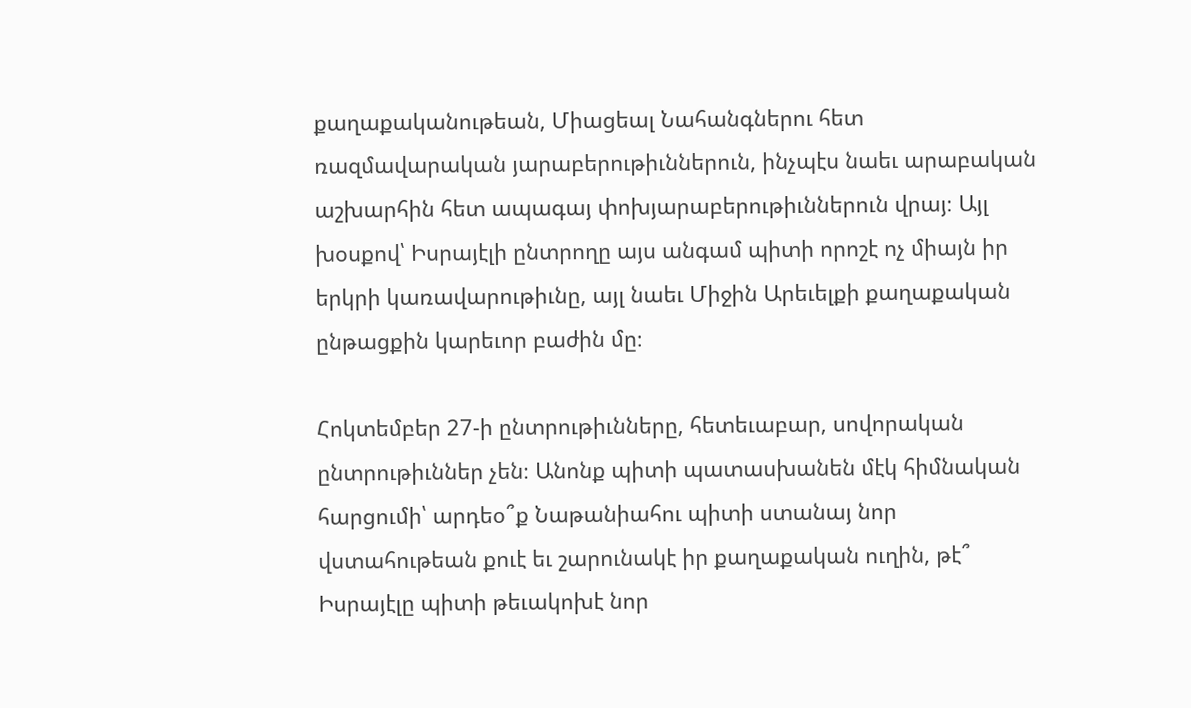քաղաքականութեան, Միացեալ Նահանգներու հետ ռազմավարական յարաբերութիւններուն, ինչպէս նաեւ արաբական աշխարհին հետ ապագայ փոխյարաբերութիւններուն վրայ։ Այլ խօսքով՝ Իսրայէլի ընտրողը այս անգամ պիտի որոշէ ոչ միայն իր երկրի կառավարութիւնը, այլ նաեւ Միջին Արեւելքի քաղաքական ընթացքին կարեւոր բաժին մը։

Հոկտեմբեր 27-ի ընտրութիւնները, հետեւաբար, սովորական ընտրութիւններ չեն։ Անոնք պիտի պատասխանեն մէկ հիմնական հարցումի՝ արդեօ՞ք Նաթանիահու պիտի ստանայ նոր վստահութեան քուէ եւ շարունակէ իր քաղաքական ուղին, թէ՞ Իսրայէլը պիտի թեւակոխէ նոր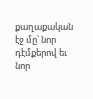քաղաքական էջ մը՝ նոր դէմքերով եւ նոր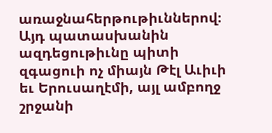առաջնահերթութիւններով։ Այդ պատասխանին ազդեցութիւնը պիտի զգացուի ոչ միայն Թէլ Աւիւի եւ Երուսաղէմի, այլ ամբողջ շրջանի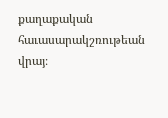քաղաքական հաւասարակշռութեան վրայ։